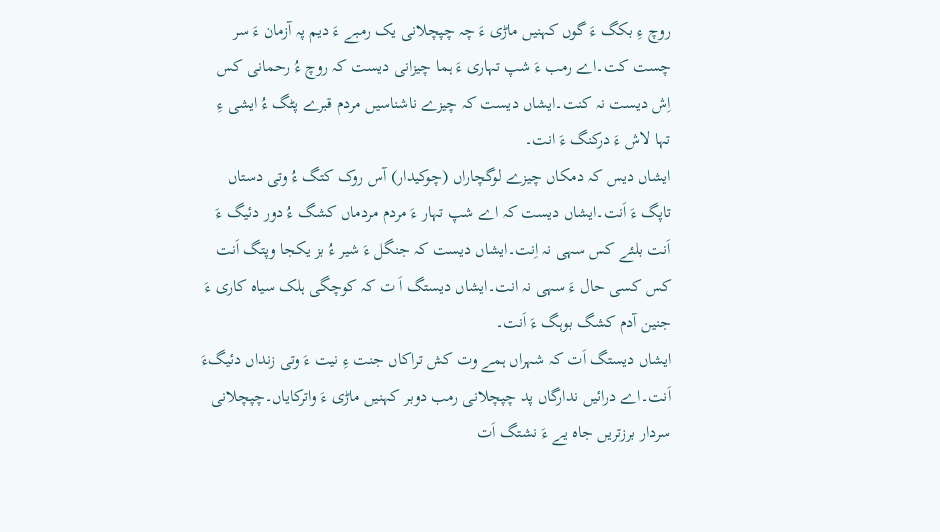روچ ءِ بکگ ءَ گوں کہنیں ماڑی ءَ چہ چپچلانی یک رمبے ءَ دیم پہ آزمان ءَ سر چست کت۔اے رمب ءَ شپ تہاری ءَ ہما چیزانی دیست کہ روچ ءُ رحمانی کس اِش دیست نہ کنت۔ایشاں دیست کہ چیزے ناشناسیں مردم قبرے پٹگ ءُ ایشی ءِ تہا لاش ءَ درکنگ ءَ انت۔
ایشاں دیس کہ دمکاں چیزے لوگچاراں (چوکیدار) آس روک کتگ ءُ وتی دستاں تاپگ ءَ اَنت۔ایشاں دیست کہ اے شپ تہار ءَ مردم مردماں کشگ ءُ دور دئیگ ءَ اَنت بلئے کس سہی نہ اِنت۔ایشاں دیست کہ جنگل ءَ شیر ءُ بز یکجا وپتگ اَنت کس کسی حال ءَ سہی نہ انت۔ایشاں دیستگ اَ ت کہ کوچگی ہلک سیاہ کاری ءَ جنین آدم کشگ بوہگ ءَ اَنت۔
ایشاں دیستگ اَت کہ شہراں ہمے وت کش تراکاں جنت ءِ نیت ءَ وتی زنداں دئیگءَ اَنت۔اے درائیں ندارگاں پد چپچلانی رمب دوبر کہنیں ماڑی ءَ واترکایاں۔چپچلانی سردار برزتریں جاہ یے ءَ نشتگ اَت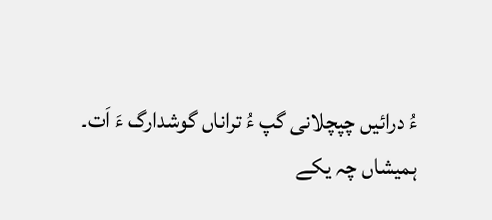ءُ درائیں چپچلانی گپ ءُ تراناں گوشدارگ ءَ اَت۔
ہمیشاں چہ یکے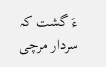ءَ گشت کہ سردار مرچی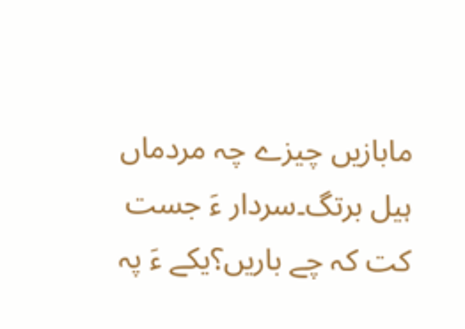مابازیں چیزے چہ مردماں ہیل برتگ۔سردار ءَ جست کت کہ چے باریں؟یکے ءَ پہ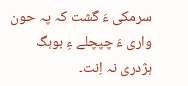سرمکی ءَ گشت کہ پہ حون واری ءَ چپچلے ءِ بوہگ ہژدری نہ اِنت۔